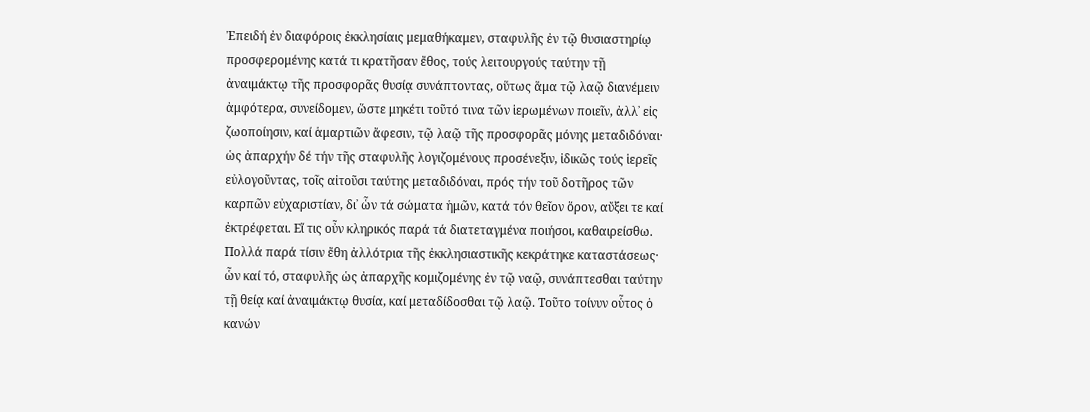Ἐπειδή ἐν διαφόροις ἐκκλησίαις μεμαθήκαμεν, σταφυλῆς ἐν τῷ θυσιαστηρίῳ προσφερομένης κατά τι κρατῆσαν ἔθος, τούς λειτουργούς ταύτην τῇ ἀναιμάκτῳ τῆς προσφορᾶς θυσίᾳ συνάπτοντας, οὕτως ἅμα τῷ λαῷ διανέμειν ἀμφότερα, συνείδομεν, ὥστε μηκέτι τοῦτό τινα τῶν ἱερωμένων ποιεῖν, ἀλλ᾿ εἰς ζωοποίησιν, καί ἁμαρτιῶν ἄφεσιν, τῷ λαῷ τῆς προσφορᾶς μόνης μεταδιδόναι· ὡς ἀπαρχήν δέ τήν τῆς σταφυλῆς λογιζομένους προσένεξιν, ἰδικῶς τούς ἱερεῖς εὐλογοῦντας, τοῖς αἰτοῦσι ταύτης μεταδιδόναι, πρός τήν τοῦ δοτῆρος τῶν καρπῶν εὐχαριστίαν, δι᾿ ὧν τά σώματα ἡμῶν, κατά τόν θεῖον ὅρον, αὔξει τε καί ἐκτρέφεται. Εἴ τις οὖν κληρικός παρά τά διατεταγμένα ποιήσοι, καθαιρείσθω.
Πολλά παρά τίσιν ἔθη ἀλλότρια τῆς ἐκκλησιαστικῆς κεκράτηκε καταστάσεως· ὧν καί τό, σταφυλῆς ὡς ἀπαρχῆς κομιζομένης ἐν τῷ ναῷ, συνάπτεσθαι ταύτην τῇ θείᾳ καί ἀναιμάκτῳ θυσία, καί μεταδίδοσθαι τῷ λαῷ. Τοῦτο τοίνυν οὗτος ὁ κανών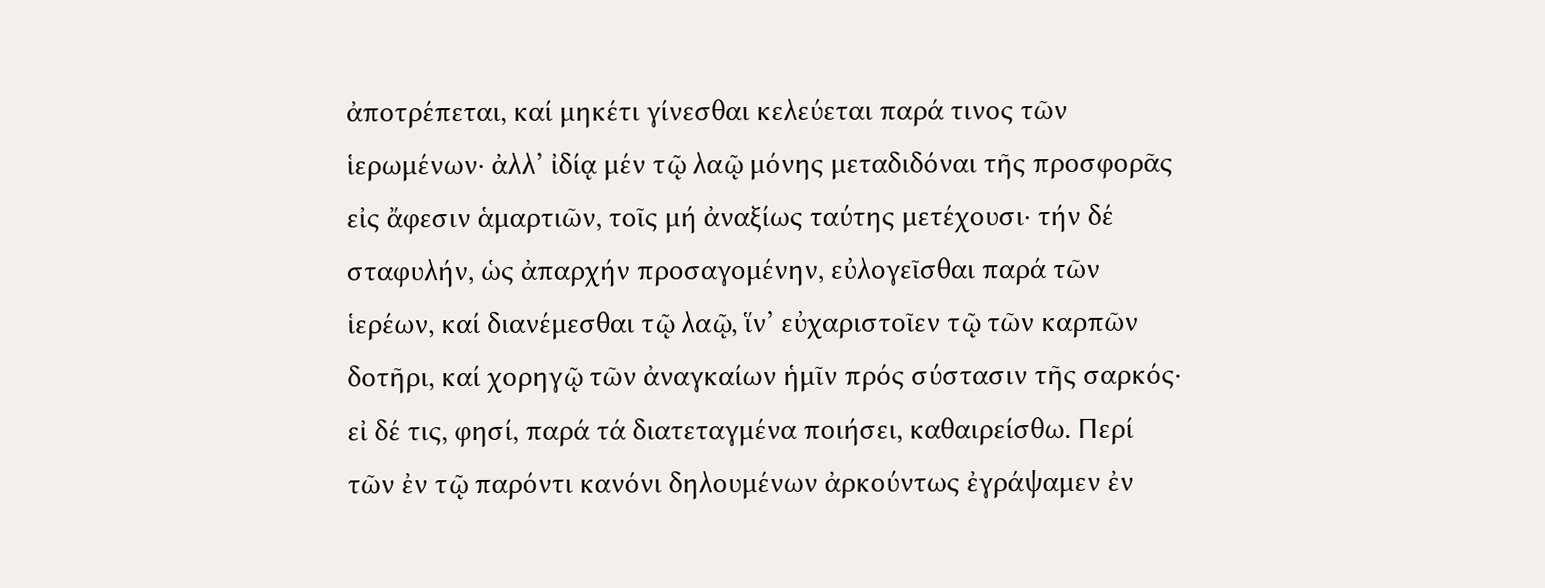ἀποτρέπεται, καί μηκέτι γίνεσθαι κελεύεται παρά τινος τῶν ἱερωμένων· ἀλλ’ ἰδίᾳ μέν τῷ λαῷ μόνης μεταδιδόναι τῆς προσφορᾶς εἰς ἄφεσιν ἁμαρτιῶν, τοῖς μή ἀναξίως ταύτης μετέχουσι· τήν δέ σταφυλήν, ὡς ἀπαρχήν προσαγομένην, εὐλογεῖσθαι παρά τῶν ἱερέων, καί διανέμεσθαι τῷ λαῷ, ἵν’ εὐχαριστοῖεν τῷ τῶν καρπῶν δοτῆρι, καί χορηγῷ τῶν ἀναγκαίων ἡμῖν πρός σύστασιν τῆς σαρκός· εἰ δέ τις, φησί, παρά τά διατεταγμένα ποιήσει, καθαιρείσθω. Περί τῶν ἐν τῷ παρόντι κανόνι δηλουμένων ἀρκούντως ἐγράψαμεν ἐν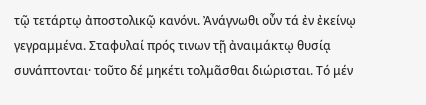τῷ τετάρτῳ ἀποστολικῷ κανόνι. Ἀνάγνωθι οὖν τά ἐν ἐκείνῳ γεγραμμένα. Σταφυλαί πρός τινων τῇ ἀναιμάκτῳ θυσίᾳ συνάπτονται· τοῦτο δέ μηκέτι τολμᾶσθαι διώρισται. Τό μέν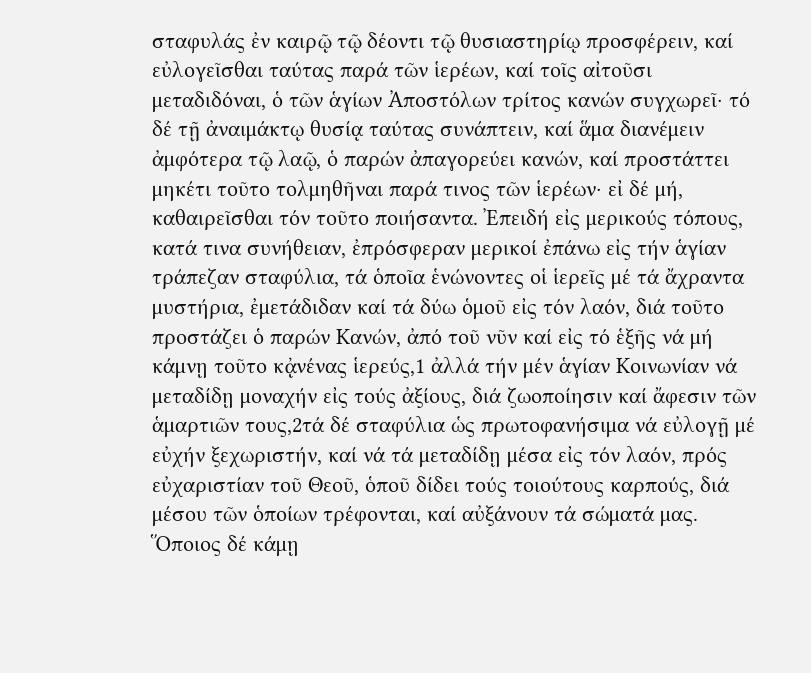σταφυλάς ἐν καιρῷ τῷ δέοντι τῷ θυσιαστηρίῳ προσφέρειν, καί εὐλογεῖσθαι ταύτας παρά τῶν ἱερέων, καί τοῖς αἰτοῦσι μεταδιδόναι, ὁ τῶν ἁγίων Ἀποστόλων τρίτος κανών συγχωρεῖ· τό δέ τῇ ἀναιμάκτῳ θυσίᾳ ταύτας συνάπτειν, καί ἅμα διανέμειν ἀμφότερα τῷ λαῷ, ὁ παρών ἀπαγορεύει κανών, καί προστάττει μηκέτι τοῦτο τολμηθῆναι παρά τινος τῶν ἱερέων· εἰ δέ μή, καθαιρεῖσθαι τόν τοῦτο ποιήσαντα. Ἐπειδή εἰς μερικούς τόπους, κατά τινα συνήθειαν, ἐπρόσφεραν μερικοί ἐπάνω εἰς τήν ἁγίαν τράπεζαν σταφύλια, τά ὁποῖα ἑνώνοντες οἱ ἱερεῖς μέ τά ἄχραντα μυστήρια, ἐμετάδιδαν καί τά δύω ὁμοῦ εἰς τόν λαόν, διά τοῦτο προστάζει ὁ παρών Κανών, ἀπό τοῦ νῦν καί εἰς τό ἑξῆς νά μή κάμνῃ τοῦτο κᾀνένας ἱερεύς,1 ἀλλά τήν μέν ἁγίαν Κοινωνίαν νά μεταδίδῃ μοναχήν εἰς τούς ἀξίους, διά ζωοποίησιν καί ἄφεσιν τῶν ἁμαρτιῶν τους,2τά δέ σταφύλια ὡς πρωτοφανήσιμα νά εὐλογῇ μέ εὐχήν ξεχωριστήν, καί νά τά μεταδίδῃ μέσα εἰς τόν λαόν, πρός εὐχαριστίαν τοῦ Θεοῦ, ὁποῦ δίδει τούς τοιούτους καρπούς, διά μέσου τῶν ὁποίων τρέφονται, καί αὐξάνουν τά σώματά μας. Ὅποιος δέ κάμῃ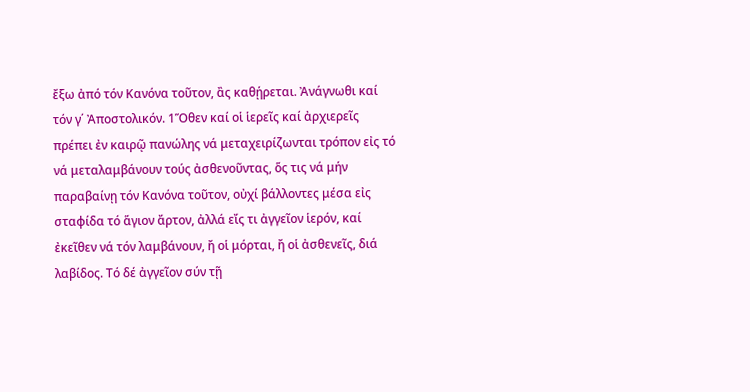ἔξω ἀπό τόν Κανόνα τοῦτον, ἂς καθῄρεται. Ἀνάγνωθι καί τόν γ΄ Ἀποστολικόν. 1Ὅθεν καί οἱ ἱερεῖς καί ἀρχιερεῖς πρέπει ἐν καιρῷ πανώλης νά μεταχειρίζωνται τρόπον εἰς τό νά μεταλαμβάνουν τούς ἀσθενοῦντας, ὅς τις νά μήν παραβαίνῃ τόν Κανόνα τοῦτον, οὐχί βάλλοντες μέσα εἰς σταφίδα τό ἅγιον ἄρτον, ἀλλά εἴς τι ἀγγεῖον ἱερόν, καί ἐκεῖθεν νά τόν λαμβάνουν, ἤ οἱ μόρται, ἤ οἱ ἀσθενεῖς, διά λαβίδος. Τό δέ ἀγγεῖον σύν τῇ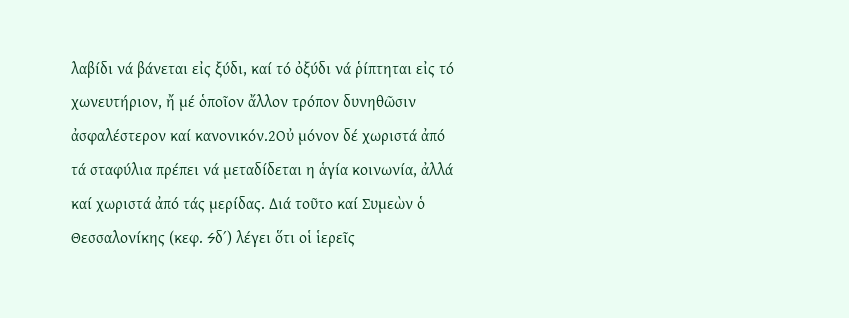λαβίδι νά βάνεται εἰς ξύδι, καί τό ὀξύδι νά ῥίπτηται εἰς τό χωνευτήριον, ἤ μέ ὁποῖον ἄλλον τρόπον δυνηθῶσιν ἀσφαλέστερον καί κανονικόν.2Οὐ μόνον δέ χωριστά ἀπό τά σταφύλια πρέπει νά μεταδίδεται η ἁγία κοινωνία, ἀλλά καί χωριστά ἀπό τάς μερίδας. Διά τοῦτο καί Συμεὼν ὁ Θεσσαλονίκης (κεφ. Ϟδ΄) λέγει ὅτι οἱ ἱερεῖς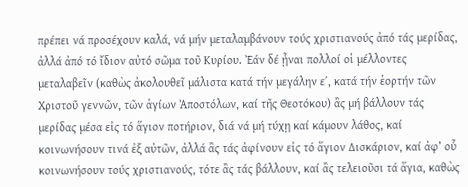πρέπει νά προσέχουν καλά, νά μήν μεταλαμβάνουν τούς χριστιανούς ἀπό τάς μερίδας, ἀλλά ἀπό τό ἴδιον αὐτό σῶμα τοῦ Κυρίου. Ἐάν δέ ᾖναι πολλοί οἱ μέλλοντες μεταλαβεῖν (καθὼς ἀκολουθεῖ μάλιστα κατά τήν μεγάλην ε΄, κατά τήν ἑορτήν τῶν Χριστοῦ γεννῶν, τῶν ἁγίων Ἀποστόλων, καί τῆς Θεοτόκου) ἂς μή βάλλουν τάς μερίδας μέσα εἰς τό ἅγιον ποτήριον, διά νά μή τύχῃ καί κάμουν λάθος, καί κοινωνήσουν τινά ἐξ αὐτῶν, ἀλλά ἂς τάς ἀφίνουν εἰς τό ἅγιον Δισκάριον, καί ἀφ’ οὗ κοινωνήσουν τούς χριστιανούς, τότε ἂς τάς βάλλουν, καί ἂς τελειοῦσι τά ἅγια, καθὼς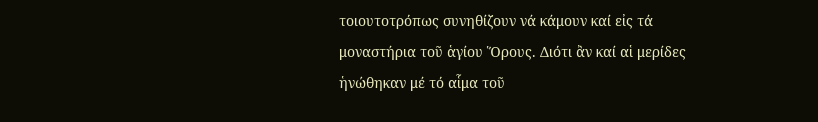τοιουτοτρόπως συνηθίζουν νά κάμουν καί εἰς τά μοναστήρια τοῦ ἁγίου Ὅρους. Διότι ἂν καί αἱ μερίδες ἡνώθηκαν μέ τό αἷμα τοῦ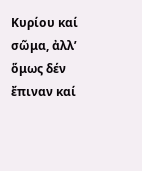Κυρίου καί σῶμα, ἀλλ’ ὅμως δέν ἔπιναν καί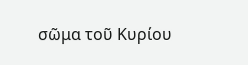σῶμα τοῦ Κυρίου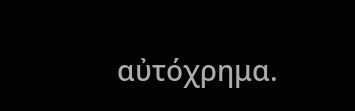αὐτόχρημα.